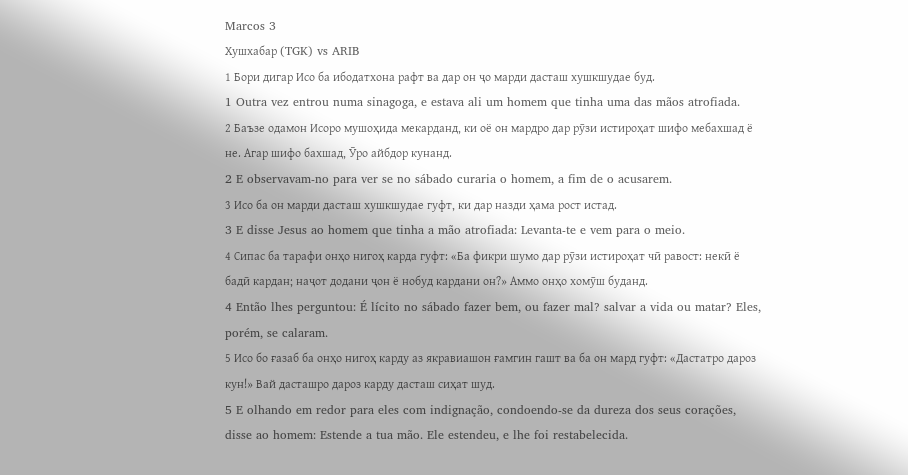Marcos 3
Хушхабар (TGK) vs ARIB
1 Бори дигар Исо ба ибодатхона рафт ва дар он ҷо марди дасташ хушкшудае буд.
1 Outra vez entrou numa sinagoga, e estava ali um homem que tinha uma das mãos atrofiada.
2 Баъзе одамон Исоро мушоҳида мекарданд, ки оё он мардро дар рӯзи истироҳат шифо мебахшад ё не. Агар шифо бахшад, Ӯро айбдор кунанд.
2 E observavam-no para ver se no sábado curaria o homem, a fim de o acusarem.
3 Исо ба он марди дасташ хушкшудае гуфт, ки дар назди ҳама рост истад.
3 E disse Jesus ao homem que tinha a mão atrofiada: Levanta-te e vem para o meio.
4 Сипас ба тарафи онҳо нигоҳ карда гуфт: «Ба фикри шумо дар рӯзи истироҳат чӣ равост: некӣ ё бадӣ кардан; наҷот додани ҷон ё нобуд кардани он?» Аммо онҳо хомӯш буданд.
4 Então lhes perguntou: É lícito no sábado fazer bem, ou fazer mal? salvar a vida ou matar? Eles, porém, se calaram.
5 Исо бо ғазаб ба онҳо нигоҳ карду аз якравиашон ғамгин гашт ва ба он мард гуфт: «Дастатро дароз кун!» Вай дасташро дароз карду дасташ сиҳат шуд.
5 E olhando em redor para eles com indignação, condoendo-se da dureza dos seus corações, disse ao homem: Estende a tua mão. Ele estendeu, e lhe foi restabelecida.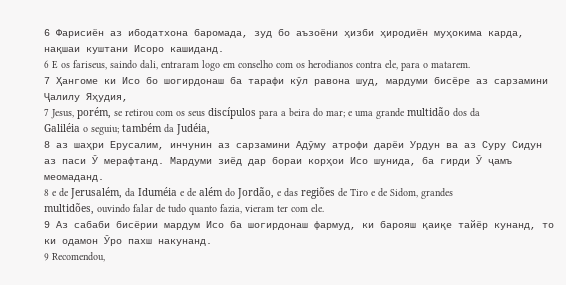6 Фарисиён аз ибодатхона баромада, зуд бо аъзоёни ҳизби ҳиродиён муҳокима карда, нақшаи куштани Исоро кашиданд.
6 E os fariseus, saindo dali, entraram logo em conselho com os herodianos contra ele, para o matarem.
7 Ҳангоме ки Исо бо шогирдонаш ба тарафи кӯл равона шуд, мардуми бисёре аз сарзамини Ҷалилу Яҳудия,
7 Jesus, porém, se retirou com os seus discípulos para a beira do mar; e uma grande multidão dos da Galiléia o seguiu; também da Judéia,
8 аз шаҳри Ерусалим, инчунин аз сарзамини Адӯму атрофи дарёи Урдун ва аз Суру Сидун аз паси Ӯ мерафтанд. Мардуми зиёд дар бораи корҳои Исо шунида, ба гирди Ӯ ҷамъ меомаданд.
8 e de Jerusalém, da Iduméia e de além do Jordão, e das regiões de Tiro e de Sidom, grandes multidões, ouvindo falar de tudo quanto fazia, vieram ter com ele.
9 Аз сабаби бисёрии мардум Исо ба шогирдонаш фармуд, ки барояш қаиқе тайёр кунанд, то ки одамон Ӯро пахш накунанд.
9 Recomendou,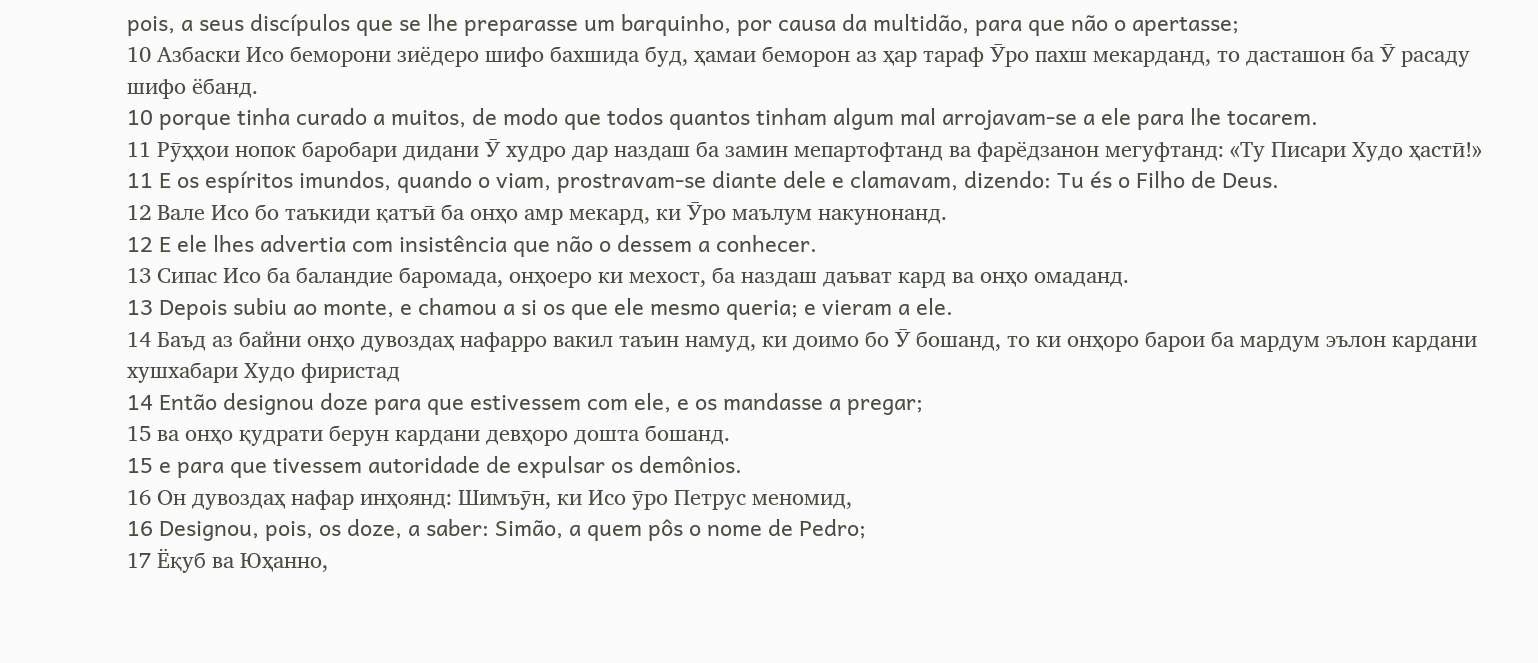pois, a seus discípulos que se lhe preparasse um barquinho, por causa da multidão, para que não o apertasse;
10 Азбаски Исо беморони зиёдеро шифо бахшида буд, ҳамаи беморон аз ҳар тараф Ӯро пахш мекарданд, то дасташон ба Ӯ расаду шифо ёбанд.
10 porque tinha curado a muitos, de modo que todos quantos tinham algum mal arrojavam-se a ele para lhe tocarem.
11 Рӯҳҳои нопок баробари дидани Ӯ худро дар наздаш ба замин мепартофтанд ва фарёдзанон мегуфтанд: «Ту Писари Худо ҳастӣ!»
11 E os espíritos imundos, quando o viam, prostravam-se diante dele e clamavam, dizendo: Tu és o Filho de Deus.
12 Вале Исо бо таъкиди қатъӣ ба онҳо амр мекард, ки Ӯро маълум накунонанд.
12 E ele lhes advertia com insistência que não o dessem a conhecer.
13 Сипас Исо ба баландие баромада, онҳоеро ки мехост, ба наздаш даъват кард ва онҳо омаданд.
13 Depois subiu ao monte, e chamou a si os que ele mesmo queria; e vieram a ele.
14 Баъд аз байни онҳо дувоздаҳ нафарро вакил таъин намуд, ки доимо бо Ӯ бошанд, то ки онҳоро барои ба мардум эълон кардани хушхабари Худо фиристад
14 Então designou doze para que estivessem com ele, e os mandasse a pregar;
15 ва онҳо қудрати берун кардани девҳоро дошта бошанд.
15 e para que tivessem autoridade de expulsar os demônios.
16 Он дувоздаҳ нафар инҳоянд: Шимъӯн, ки Исо ӯро Петрус меномид,
16 Designou, pois, os doze, a saber: Simão, a quem pôs o nome de Pedro;
17 Ёқуб ва Юҳанно,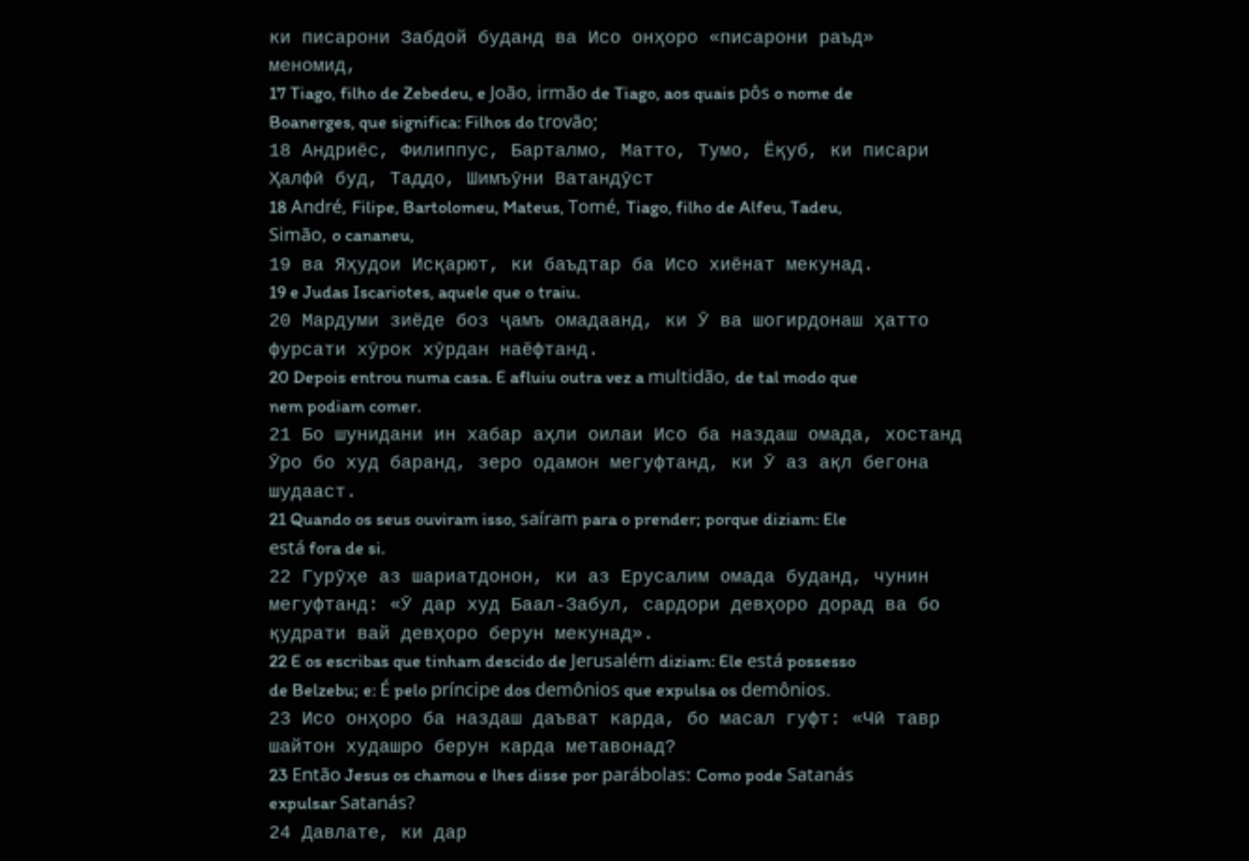ки писарони Забдой буданд ва Исо онҳоро «писарони раъд» меномид,
17 Tiago, filho de Zebedeu, e João, irmão de Tiago, aos quais pôs o nome de Boanerges, que significa: Filhos do trovão;
18 Андриёс, Филиппус, Барталмо, Матто, Тумо, Ёқуб, ки писари Ҳалфӣ буд, Таддо, Шимъӯни Ватандӯст
18 André, Filipe, Bartolomeu, Mateus, Tomé, Tiago, filho de Alfeu, Tadeu, Simão, o cananeu,
19 ва Яҳудои Исқарют, ки баъдтар ба Исо хиёнат мекунад.
19 e Judas Iscariotes, aquele que o traiu.
20 Мардуми зиёде боз ҷамъ омадаанд, ки Ӯ ва шогирдонаш ҳатто фурсати хӯрок хӯрдан наёфтанд.
20 Depois entrou numa casa. E afluiu outra vez a multidão, de tal modo que nem podiam comer.
21 Бо шунидани ин хабар аҳли оилаи Исо ба наздаш омада, хостанд Ӯро бо худ баранд, зеро одамон мегуфтанд, ки Ӯ аз ақл бегона шудааст.
21 Quando os seus ouviram isso, saíram para o prender; porque diziam: Ele está fora de si.
22 Гурӯҳе аз шариатдонон, ки аз Ерусалим омада буданд, чунин мегуфтанд: «Ӯ дар худ Баал-Забул, сардори девҳоро дорад ва бо қудрати вай девҳоро берун мекунад».
22 E os escribas que tinham descido de Jerusalém diziam: Ele está possesso de Belzebu; e: É pelo príncipe dos demônios que expulsa os demônios.
23 Исо онҳоро ба наздаш даъват карда, бо масал гуфт: «Чӣ тавр шайтон худашро берун карда метавонад?
23 Então Jesus os chamou e lhes disse por parábolas: Como pode Satanás expulsar Satanás?
24 Давлате, ки дар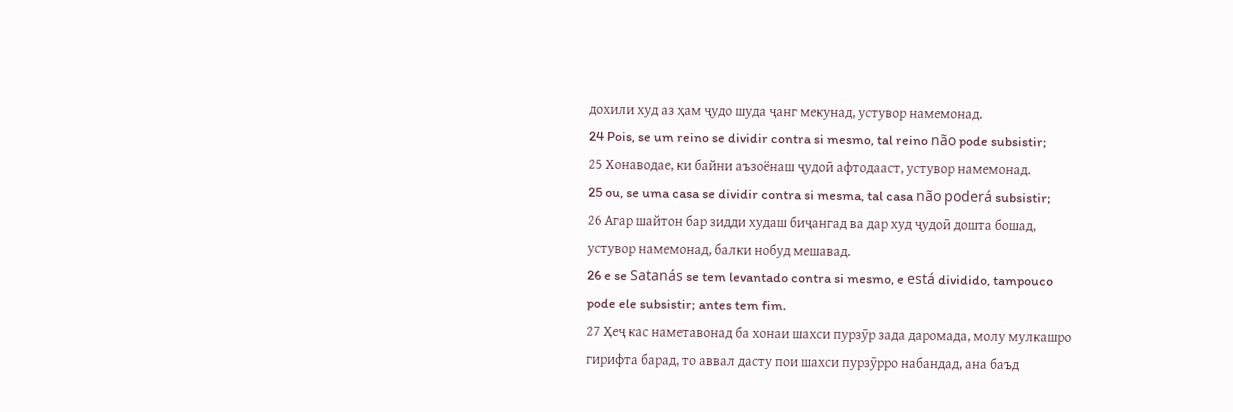дохили худ аз ҳам ҷудо шуда ҷанг мекунад, устувор намемонад.
24 Pois, se um reino se dividir contra si mesmo, tal reino não pode subsistir;
25 Хонаводае, ки байни аъзоёнаш ҷудоӣ афтодааст, устувор намемонад.
25 ou, se uma casa se dividir contra si mesma, tal casa não poderá subsistir;
26 Агар шайтон бар зидди худаш биҷангад ва дар худ ҷудоӣ дошта бошад, устувор намемонад, балки нобуд мешавад.
26 e se Satanás se tem levantado contra si mesmo, e está dividido, tampouco pode ele subsistir; antes tem fim.
27 Ҳеҷ кас наметавонад ба хонаи шахси пурзӯр зада даромада, молу мулкашро гирифта барад, то аввал дасту пои шахси пурзӯрро набандад, ана баъд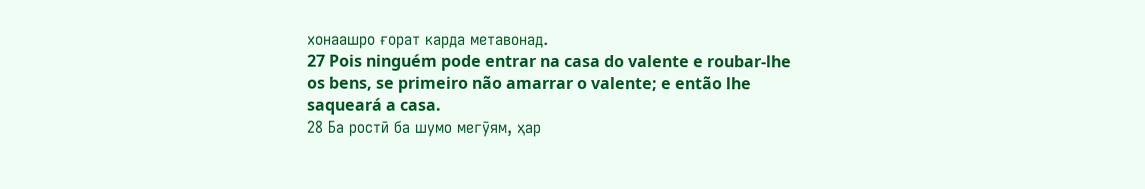хонаашро ғорат карда метавонад.
27 Pois ninguém pode entrar na casa do valente e roubar-lhe os bens, se primeiro não amarrar o valente; e então lhe saqueará a casa.
28 Ба ростӣ ба шумо мегӯям, ҳар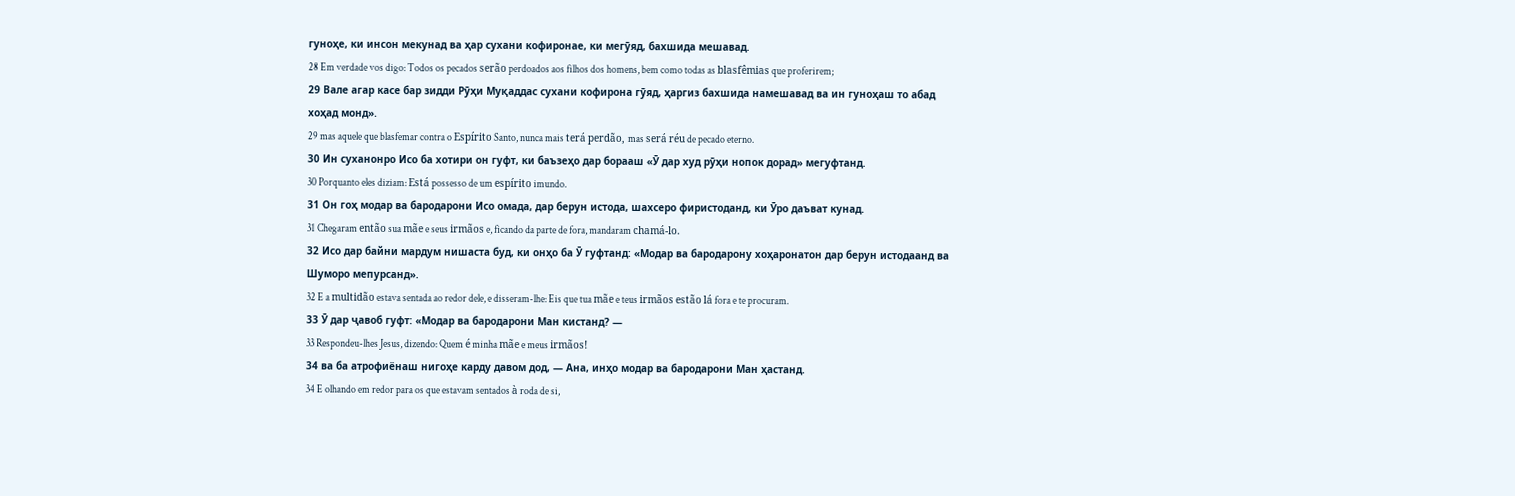гуноҳе, ки инсон мекунад ва ҳар сухани кофиронае, ки мегӯяд, бахшида мешавад.
28 Em verdade vos digo: Todos os pecados serão perdoados aos filhos dos homens, bem como todas as blasfêmias que proferirem;
29 Вале агар касе бар зидди Рӯҳи Муқаддас сухани кофирона гӯяд, ҳаргиз бахшида намешавад ва ин гуноҳаш то абад хоҳад монд».
29 mas aquele que blasfemar contra o Espírito Santo, nunca mais terá perdão, mas será réu de pecado eterno.
30 Ин суханонро Исо ба хотири он гуфт, ки баъзеҳо дар борааш «Ӯ дар худ рӯҳи нопок дорад» мегуфтанд.
30 Porquanto eles diziam: Está possesso de um espírito imundo.
31 Он гоҳ модар ва бародарони Исо омада, дар берун истода, шахсеро фиристоданд, ки Ӯро даъват кунад.
31 Chegaram então sua mãe e seus irmãos e, ficando da parte de fora, mandaram chamá-lo.
32 Исо дар байни мардум нишаста буд, ки онҳо ба Ӯ гуфтанд: «Модар ва бародарону хоҳаронатон дар берун истодаанд ва Шуморо мепурсанд».
32 E a multidão estava sentada ao redor dele, e disseram-lhe: Eis que tua mãe e teus irmãos estão lá fora e te procuram.
33 Ӯ дар ҷавоб гуфт: «Модар ва бародарони Ман кистанд? —
33 Respondeu-lhes Jesus, dizendo: Quem é minha mãe e meus irmãos!
34 ва ба атрофиёнаш нигоҳе карду давом дод, — Ана, инҳо модар ва бародарони Ман ҳастанд.
34 E olhando em redor para os que estavam sentados à roda de si,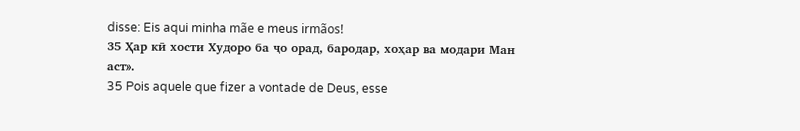disse: Eis aqui minha mãe e meus irmãos!
35 Ҳар кӣ хости Худоро ба ҷо орад, бародар, хоҳар ва модари Ман аст».
35 Pois aquele que fizer a vontade de Deus, esse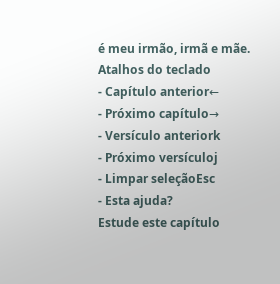é meu irmão, irmã e mãe.
Atalhos do teclado
- Capítulo anterior←
- Próximo capítulo→
- Versículo anteriork
- Próximo versículoj
- Limpar seleçãoEsc
- Esta ajuda?
Estude este capítulo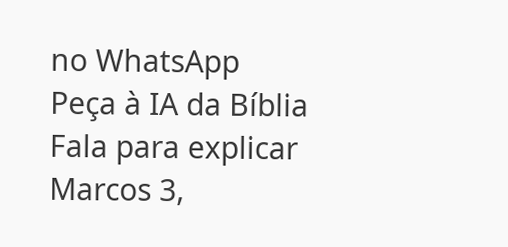no WhatsApp
Peça à IA da Bíblia Fala para explicar Marcos 3,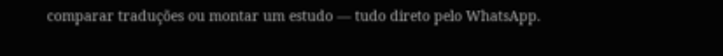comparar traduções ou montar um estudo — tudo direto pelo WhatsApp.